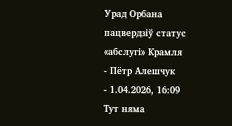Урад Орбана пацвердзіў статус «абслугі» Крамля
- Пётр Алешчук
- 1.04.2026, 16:09
Тут няма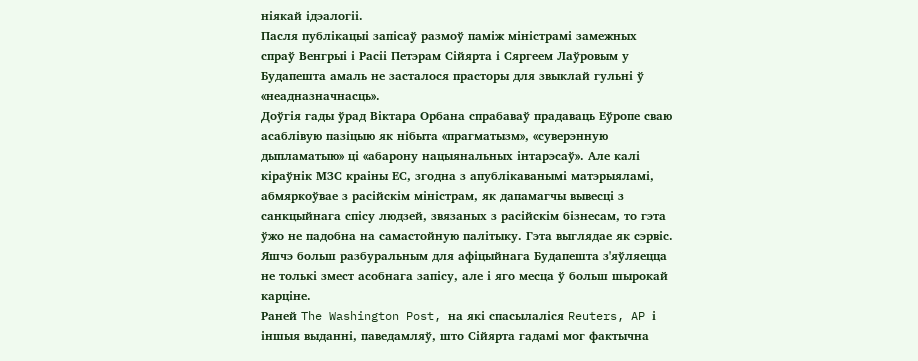ніякай ідэалогіі.
Пасля публікацыі запісаў размоў паміж міністрамі замежных спраў Венгрыі і Расіі Петэрам Сійярта і Сяргеем Лаўровым у Будапешта амаль не засталося прасторы для звыклай гульні ў «неадназначнасць».
Доўгія гады ўрад Віктара Орбана спрабаваў прадаваць Еўропе сваю асаблівую пазіцыю як нібыта «прагматызм», «суверэнную дыпламатыю» ці «абарону нацыянальных інтарэсаў». Але калі кіраўнік МЗС краіны ЕС, згодна з апублікаванымі матэрыяламі, абмяркоўвае з расійскім міністрам, як дапамагчы вывесці з санкцыйнага спісу людзей, звязаных з расійскім бізнесам, то гэта ўжо не падобна на самастойную палітыку. Гэта выглядае як сэрвіс.
Яшчэ больш разбуральным для афіцыйнага Будапешта з'яўляецца не толькі змест асобнага запісу, але і яго месца ў больш шырокай карціне.
Раней The Washington Post, на які спасылаліся Reuters, AP і іншыя выданні, паведамляў, што Сійярта гадамі мог фактычна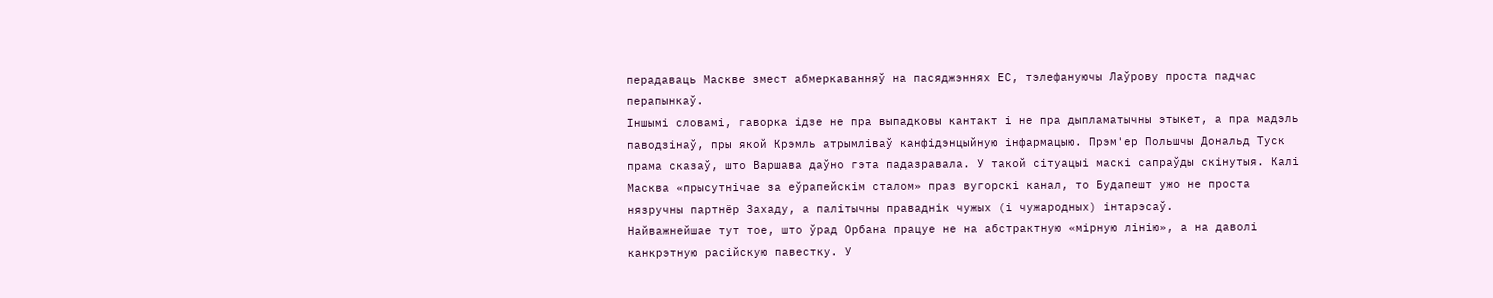перадаваць Маскве змест абмеркаванняў на пасяджэннях ЕС, тэлефануючы Лаўрову проста падчас перапынкаў.
Іншымі словамі, гаворка ідзе не пра выпадковы кантакт і не пра дыпламатычны этыкет, а пра мадэль паводзінаў, пры якой Крэмль атрымліваў канфідэнцыйную інфармацыю. Прэм'ер Польшчы Дональд Туск прама сказаў, што Варшава даўно гэта падазравала. У такой сітуацыі маскі сапраўды скінутыя. Калі Масква «прысутнічае за еўрапейскім сталом» праз вугорскі канал, то Будапешт ужо не проста нязручны партнёр Захаду, а палітычны праваднік чужых (і чужародных) інтарэсаў.
Найважнейшае тут тое, што ўрад Орбана працуе не на абстрактную «мірную лінію», а на даволі канкрэтную расійскую павестку. У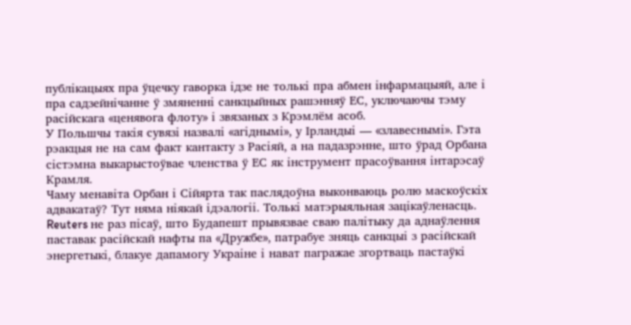публікацыях пра ўцечку гаворка ідзе не толькі пра абмен інфармацыяй, але і пра садзейнічанне ў змяненні санкцыйных рашэнняў ЕС, уключаючы тэму расійскага «ценявога флоту» і звязаных з Крэмлём асоб.
У Польшчы такія сувязі назвалі «агіднымі», у Ірландыі — «злавеснымі». Гэта рэакцыя не на сам факт кантакту з Расіяй, а на падазрэнне, што ўрад Орбана сістэмна выкарыстоўвае членства ў ЕС як інструмент прасоўвання інтарэсаў Крамля.
Чаму менавіта Орбан і Сійярта так паслядоўна выконваюць ролю маскоўскіх адвакатаў? Тут няма ніякай ідэалогіі. Толькі матэрыяльная зацікаўленасць. Reuters не раз пісаў, што Будапешт прывязвае сваю палітыку да аднаўлення паставак расійскай нафты па «Дружбе», патрабуе зняць санкцыі з расійскай энергетыкі, блакуе дапамогу Украіне і нават пагражае згортваць пастаўкі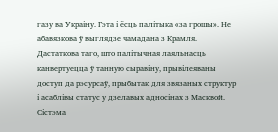газу ва Украіну. Гэта і ёсць палітыка «за грошы». Не абавязкова ў выглядзе чамадана з Крамля. Дастаткова таго, што палітычная лаяльнасць канвертуецца ў танную сыравіну, прывілеяваны доступ да рэсурсаў, прыбытак для звязаных структур і асаблівы статус у дзелавых адносінах з Масквой.
Сістэма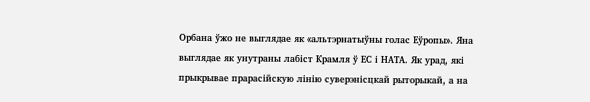Орбана ўжо не выглядае як «альтэрнатыўны голас Еўропы». Яна выглядае як унутраны лабіст Крамля ў ЕС і НАТА. Як урад, які прыкрывае прарасійскую лінію суверэнісцкай рыторыкай, а на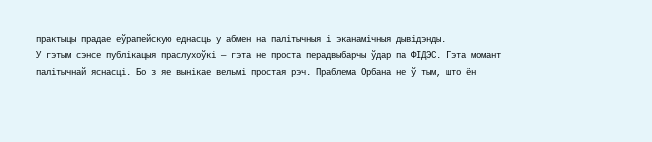практыцы прадае еўрапейскую еднасць у абмен на палітычныя і эканамічныя дывідэнды.
У гэтым сэнсе публікацыя праслухоўкі — гэта не проста перадвыбарчы ўдар па ФІДЭС. Гэта момант палітычнай яснасці. Бо з яе вынікае вельмі простая рэч. Праблема Орбана не ў тым, што ён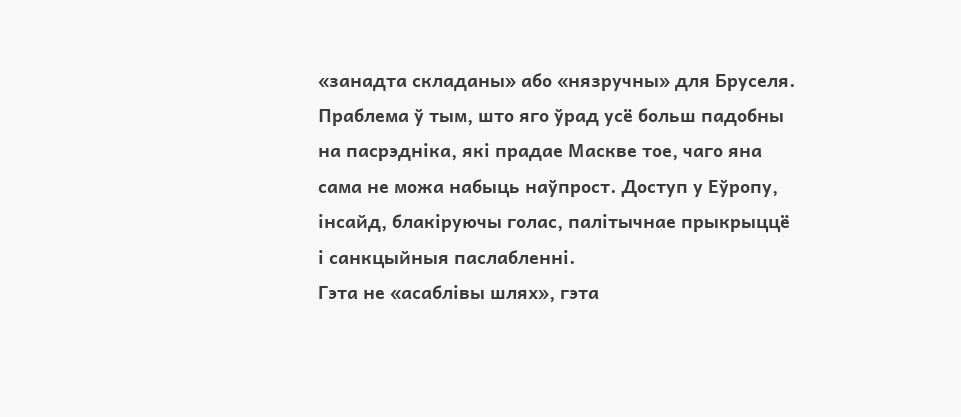«занадта складаны» або «нязручны» для Бруселя. Праблема ў тым, што яго ўрад усё больш падобны на пасрэдніка, які прадае Маскве тое, чаго яна сама не можа набыць наўпрост. Доступ у Еўропу, інсайд, блакіруючы голас, палітычнае прыкрыццё і санкцыйныя паслабленні.
Гэта не «асаблівы шлях», гэта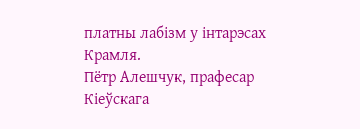платны лабізм у інтарэсах Крамля.
Пётр Алешчук, прафесар Кіеўскага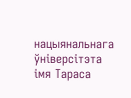нацыянальнага ўніверсітэта імя Тараса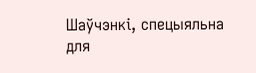Шаўчэнкі, спецыяльна для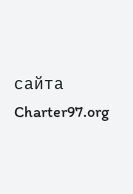сайта Charter97.org